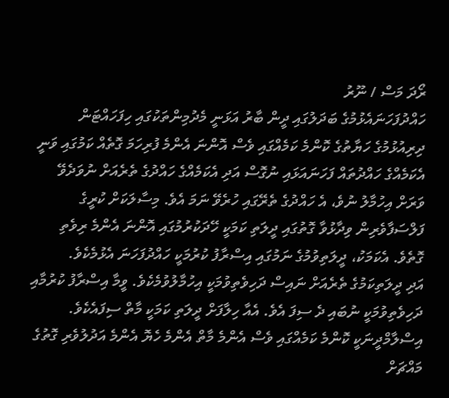ރޯދަ މަސް / ނޫރު
ހައްދުފަހަނައެޅުމުގެ ބަދަލުގައި ދީން ބާރު އަޅަނީ މެދުމިންތަކުގައި ހިފަހައްޓަން
ދިރިއުޅުމުގެ ހަޔާތުގެ ކޮންމެ ކަމެއްގައި ވެސް އޮންނަ އެންމެ ފުރިހަމަ ގޮތެއް ކަމުގައި ވަނީ އެކަމެއްގެ ހައްދުތައް ފަހަނައަޅައި ނުގޮސް އަދި އެކަމެއްގެ ހައްދުގެ ތެރެއަށް ނުވަދެވޭ ވަރަށް އިހުމާލު ނުވެ، އެ ހައްދުގެ ތެރޭގައި ހުރެވޭ ނަމަ އެވެ. މިސާލަކަށް ކުރީގެ ފަލްސަފާވެރިން ވިދާޅުވާ ގޮތުގައި ދީލަތި ކަމަކީ ހޭދަކުރުމުގައި އޮންނަ އެންމެ ރިވެތި ގޮތެވެ. އެކަމަކު، ދީލަތިވުމުގެ ނަމުގައި އިސްރާފު ކުރުމަކީ ހައްދުފަހަނަ އެޅުމެކެވެ.
އަދި ދީލަތިކަމުގެ ތެރެއަށް ނައިސް ދަހިވެތިވުމަކީ އިހުމާލުވުމެކެވެ. ވީމާ އިސްރާފު ކުރުމާއި ދަހިވެތިވުމަކީ ނުބައި ދެ ސިފަ އެވެ. އެއާ ހިލާފަށް ދީލަތި ކަމަކީ މާތް ސިފައެކެވެ. އިސްލާމްދީނަކީ ކޮންމެ ކަމެއްގައި ވެސް އެންމެ މާތް އެންމެ ހެޔޮ އެންމެ އަދުލުވެރި ގޮތުގެ މައްޗަށް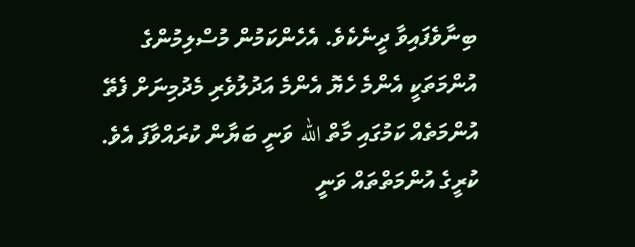ބިނާވެފައިވާ ދީނެކެވެ. އެހެންކަމުން މުސްލިމުންގެ އުންމަތަކީ އެންމެ ހެޔޮ އެންމެ އަދުލުވެރި މެދުމިނަށް ފެތޭ އުންމަތެއް ކަމުގައި މާތް الله ވަނީ ބަޔާން ކުރައްވާފަ އެވެ.
ކުރީގެ އުންމަތްތައް ވަނީ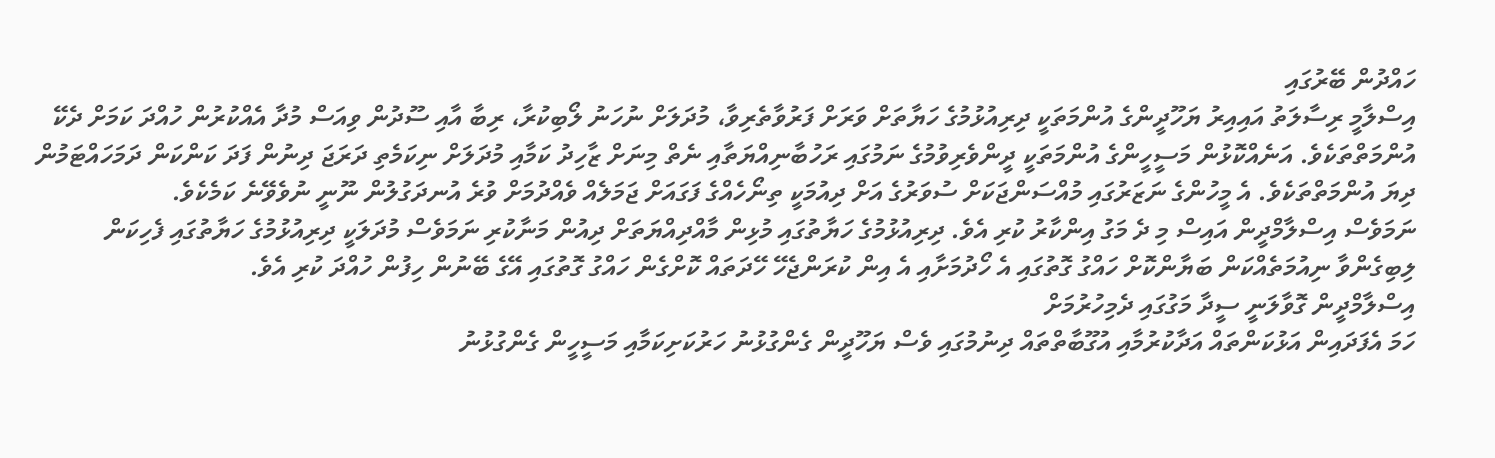ހައްދުން ބޭރުގައި
އިސްލާމީ ރިސާލަތު އައިއިރު ޔަހޫދީންގެ އުންމަތަކީ ދިރިއުޅުމުގެ ހަޔާތަށް ވަރަށް ފަރުވާތެރިވާ، މުދަލަށް ނުހަނު ލޯބިކުރާ، ރިބާ އާއި ސޫދުން ވިއަސް މުދާ އެއްކުރުން ހުއްދަ ކަމަށް ދެކޭ އުންމަތްތަކެވެ. އަނެއްކޮޅުން މަސީހީންގެ އުންމަތަކީ ދީންވެރިވުމުގެ ނަމުގައި ރަހުބާނިއްޔަތާއި ނެތް މިނަށް ޒާހިދު ކަމާއި މުދަލަށް ނިކަމެތި ދަރަޖަ ދިނުން ފަދަ ކަންކަން ދަމަހައްޓަމުން ދިޔަ އުންމަތްތަކެވެ. އެ މީހުންގެ ނަޒަރުގައި މުއްސަންޖަކަށް ސުވަރުގެ އަށް ދިއުމަކީ ތިނޯހެއްގެ ފަގައަށް ޖަމަލެއް ވެއްދުމަށް ވުރެ އުނދަގުލުން ނޫނީ ނުވެވޭނެ ކަމެކެވެ.
ނަމަވެސް އިސްލާމްދީން އައިސް މި ދެ މަގު އިންކާރު ކުރި އެވެ. ދިރިއުޅުމުގެ ހަޔާތުގައި މުޅިން މާއްދިއްޔަތަށް ދިއުން މަނާކުރި ނަމަވެސް މުދަލަކީ ދިރިއުޅުމުގެ ހަޔާތުގައި ފެހިކަން ލިބިގެންވާ ނިއުމަތެއްކަން ބަޔާންކޮށް ހައްގު ގޮތުގައި އެ ހޯދުމަށާއި އެ އިން ކުރަންޖެހޭ ހޭދަތައް ކޮށްގެން ހައްގު ގޮތުގައި އޭގެ ބޭނުން ހިފުން ހުއްދަ ކުރި އެވެ.
އިސްލާމްދީން ގޮވާލަނީ ސީދާ މަގުގައި ދެމިހުރުމަށް
ހަމަ އެފަދައިން އަޅުކަންތައް އަދާކުރުމާއި އުގޫބާތްތައް ދިނުމުގައި ވެސް ޔަހޫދީން ގެންގުޅުނު ހަރުކަށިކަމާއި މަސީހީން ގެންގުޅުނު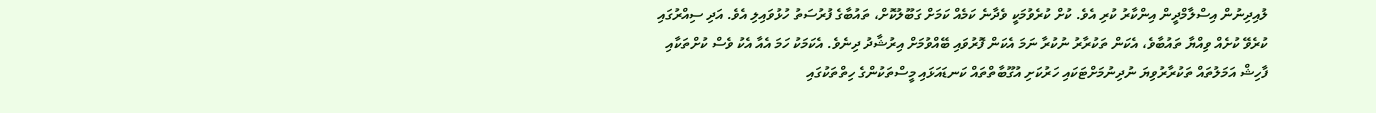ލުއިދިނުން އިސްލާމްދީން އިންކާރު ކުރި އެވެ. ކުށް ކުރެވުމަކީ ވެދާނެ ކަމެއް ކަމަށް ގަބޫލުކޮށް، ތައުބާގެ ފުރުސަތު ހުޅުވައިލި އެވެ. އަދި ސިއްރުގައި ކުރެވޭ ކުށެއް ވިއްޔާ ތައުބާވެ، އެކަން ތަކުރާރު ނުކުރާ ނަމަ އެކަން ފޮރުވައި ބޭއްވުމަށް އިރުޝާދު ދިނެވެ. އެކަމަކު ހަމަ އެއާ އެކު ވެސް ކުށްތަކާއި ފާހިޝް އަމަލުތައް ތަކުރާރުވިޔަ ނުދިނުމަށްޓަކައި ހަރުކަށި އުގޫބާތްތައް ކަނޑައަޅައި މީސްތަކުންގެ ހިތްތަކުގައި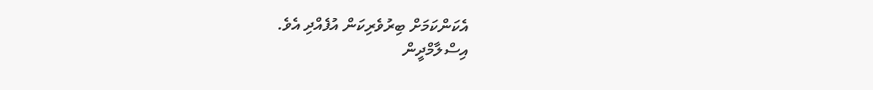އެކަންކަމަށް ބިރުވެރިކަން އުފެއްދި އެވެ.
އިސްލާމްދީން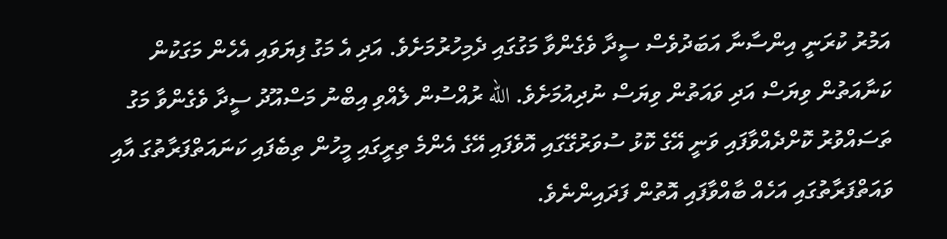އަމުރު ކުރަނީ އިންސާނާ އަބަދުވެސް ސީދާ ވެގެންވާ މަގުގައި ދެމިހުރުމަށެވެ. އަދި އެ މަގު ފިޔަވައި އެހެން މަގަކުން ކަނާއަތުން ވިޔަސް އަދި ވައަތުން ވިޔަސް ނުދިއުމަށެވެ. الله ރުއްސުން ލެއްވި އިބްނު މަސްއޫދު ސީދާ ވެގެންވާ މަގު ތަސައްވުރު ކޮށްދެއްވާފައި ވަނީ އޭގެ ކޮޅު ސުވަރުގޭގައި އޮވެފައި އޭގެ އެންމެ ތިރީގައި މީހުން ތިބެފައި ކަނައަތްފަރާތުގަ އާއި ވައަތްފަރާތުގައި އަހެއް ބާއްވާފައި އޮތުން ފަދައިންނެވެ.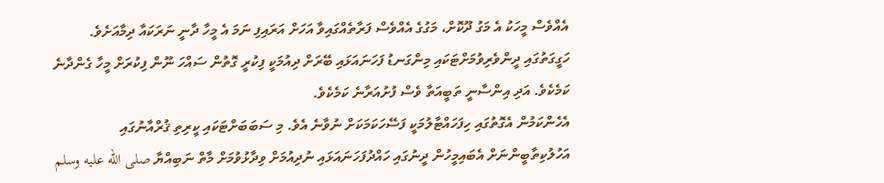އެއްވެސް މީހަކު އެ މަގު ދޫކޮށް، މަގުގެ އެއްވެސް ފަރާތެއްގައިވާ އަހަށް އަރައިފި ނަމަ އެ މީހާ ދާނީ ނަރަކައާ ދިމާއަށެވެ. ހަގީގަތުގައި ދީންވެރިވުމަށްޓަކައި މިންގަނޑު ފަހަނައަޅައި ބޭރަށް ދިއުމަކީ ފިކުރީ ގޮތުން ސައްހަ ނޫން ފިކުރަށް މީހާ ގެންދާނެ ކަމެކެވެ. އަދި އިންސާނީ ތަބީއަތާ ވެސް ފުށުއަރާނެ ކަމެކެވެ.
އެހެންކަމުން އެގޮތުގައި ހިފަހައްޓާލުމަކީ ފަސޭހަކަމަކަށް ނުވާނެ އެވެ. މި ސަބަބަށްޓަކައި ކީރިތި ޤުރްއާނުގައި އަހުލުކިތާބީންނަށް އެބައިމީހުން ދީނުގައި ހައްދުފަހަނައަޅައި ނުދިއުމަށް ވިދާޅުވުމަށް މާތް ނަބިއްޔާ صلى الله عليه وسلم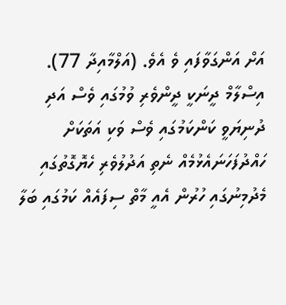އަށް އަންގަވާފައި ވެ އެވެ. (އަލްމާއިދާ 77). އިސްލާމް ދީނަކީ ދީންވެރި ވުމުގައި ވެސް އަދި ދުނިޔަވީ ކަންކަމުގައި ވެސް ވަކި އަތަކަށް ހައްދުފަހަނައެޅުމެއް ނެތި އަދުލުވެރި ހެޔޮގޮތުގައި މެދުމިނުގައި ހުރުން އެއީ މާތް ސިފައެއް ކަމުގައި ބަލާ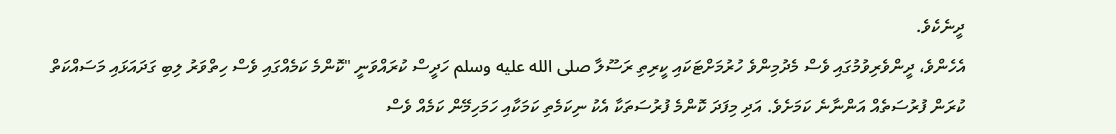ދީނެކެވެ.
އެހެންވެ، ދީންވެރިވުމުގައި ވެސް މެދުމިންވެ ހުރުމަށްޓަކައި ކީރިތި ރަސޫލާ صلى الله عليه وسلم ހަދީސް ކުރައްވަނީ "ކޮންމެ ކަމެއްގައި ވެސް ހިތްވަރު ލިބި ގަދައަޅައި މަސައްކަތް ކުރަން ފުރުސަތެއް އަންނާނެ ކަމަށެވެ. އަދި މިފަދަ ކޮންމެ ފުރުސަތަކާ އެކު ނިކަމެތި ކަމަކާއި ހަމަހިމޭން ކަމެއް ވެސް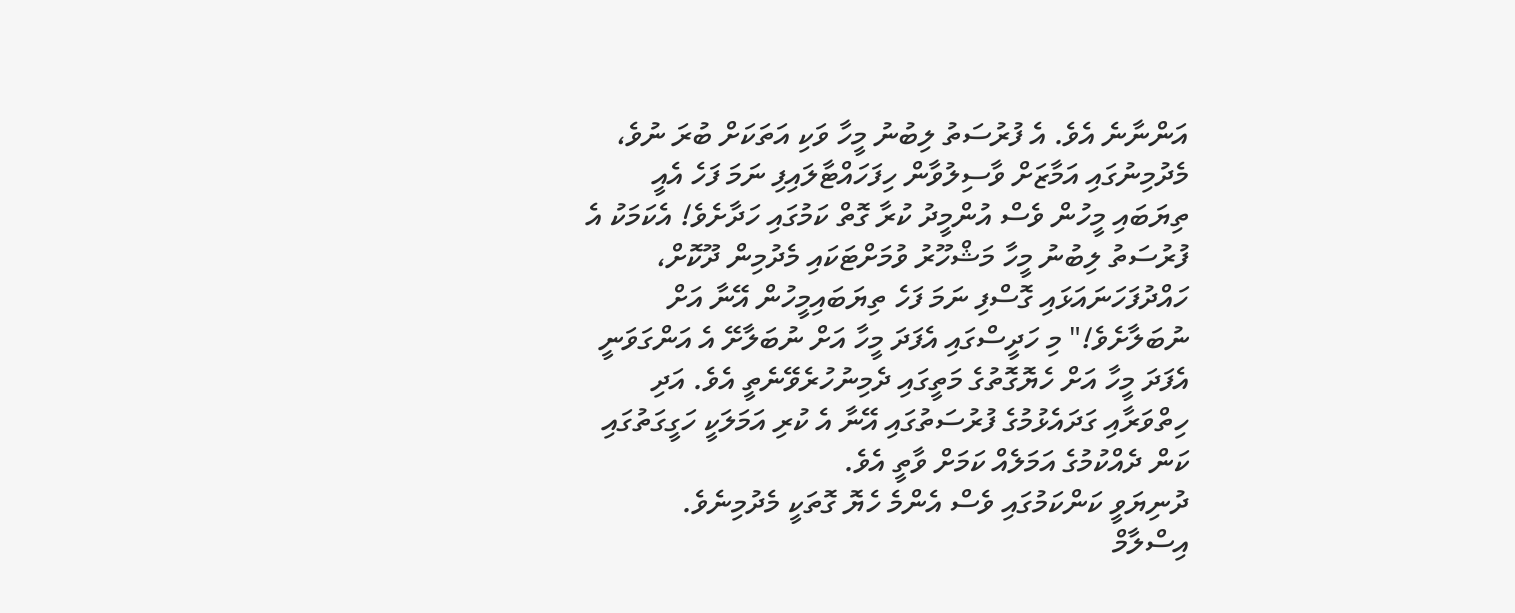އަންނާނެ އެވެ. އެ ފުރުސަތު ލިބުނު މީހާ ވަކި އަތަކަށް ބުރަ ނުވެ، މެދުމިނުގައި އަމާޒަށް ވާސިލުވާން ހިފަހައްޓާލައިފި ނަމަ ފަހެ އެއީ ތިޔަބައި މީހުން ވެސް އުންމީދު ކުރާ ގޮތް ކަމުގައި ހަދާށެވެ! އެކަމަކު އެ ފުރުސަތު ލިބުނު މީހާ މަޝްހޫރު ވުމަށްޓަކައި މެދުމިން ދޫކޮށް، ހައްދުފަހަނައަޅައި ގޮސްފި ނަމަ ފަހެ ތިޔަބައިމީހުން އޭނާ އަށް ނުބަލާށެވެ!" މި ހަދީސްގައި އެފަދަ މީހާ އަށް ނުބަލާށޭ އެ އަންގަވަނީ އެފަދަ މީހާ އަށް ހެޔޮގޮތުގެ މަތީގައި ދެމިނުހުރެވޭނެތީ އެވެ. އަދި ހިތްވަރާއި ގަދައެޅުމުގެ ފުރުސަތުގައި އޭނާ އެ ކުރި އަމަލަކީ ހަގީގަތުގައި ކަން ދެއްކުމުގެ އަމަލެއް ކަމަށް ވާތީ އެވެ.
ދުނިޔަވީ ކަންކަމުގައި ވެސް އެންމެ ހެޔޮ ގޮތަކީ މެދުމިނެވެ.
އިސްލާމް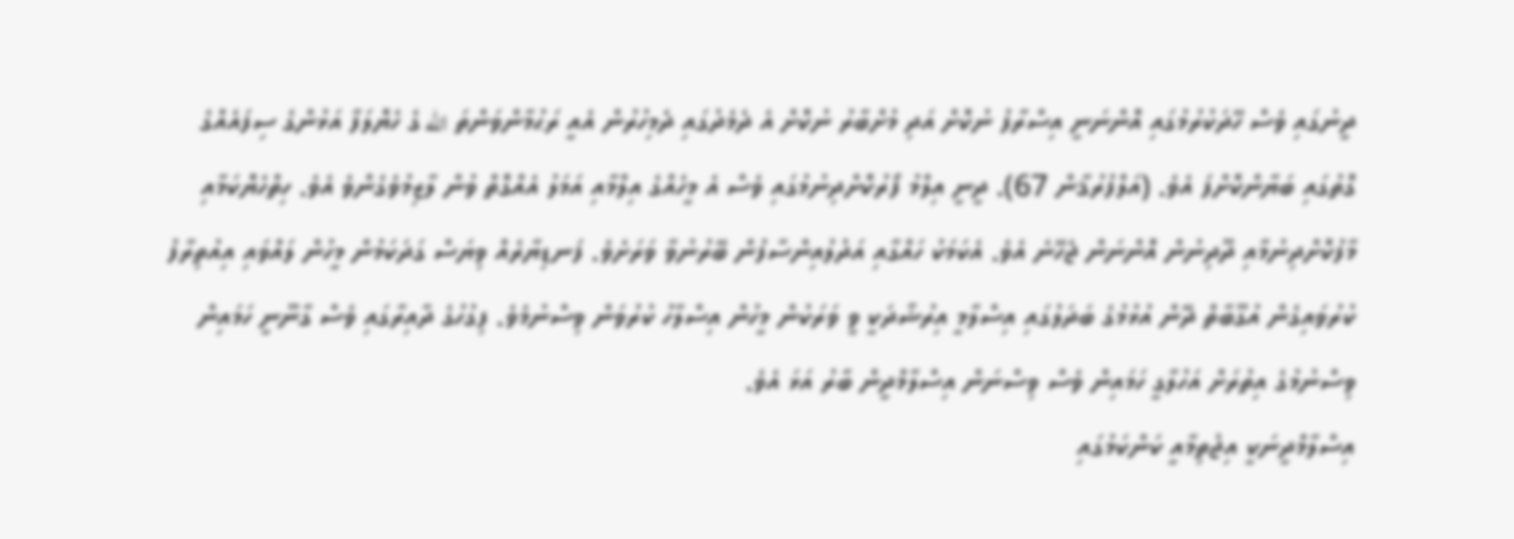ދީނުގައި ވެސް ހޭދަކުރުމުގައި އޮންނަނީ އިސްރާފު ނުކޮށް އަދި މުށްބާރު ނުކޮށް އެ ދެމެދުގައި ދެމިހުރުން އެއީ ރަޙުމާންވަންތަ الله ގެ ހެޔޮލަފާ އަޅުންގެ ސިފައެއްގެ ގޮތުގައި ބަޔާންކޮށްފަ އެވެ. (އަލްފުރުޤާން 67). ދީނީ އިލްމު ފޯރުކޮށްދިނުމުގައި ވެސް އެ މީހެއްގެ އިލްމާއި އަމަލު އެއްގޮތް ވުން ލާޒިމުވެގެންވެ އެވެ. ހިތްހެޔޮކަމާއި މާފުކޮށްދިނުމާއި ދޫދިނުން އޮންނަން ޖެހޭނެ އެވެ. އެކަމަކު ހައްގާއި އަދުލުއިންސާފުން ބޭރުނުވާ ވަރަށެވެ. ފަނޑިޔާރެއް ވިޔަސް ގަދަކަމުން މީހުން ލައްވައި އިއުތިރާފު ކުރުވައިގެން އުގޫބާތް ދޭން އުޅުމުގެ ބަދަލުގައި އިސްލާމީ އިރުޝާދަކީ ވީ ވަރަކުން މީހުން އިސްލާހު ކުރުވަން ވިސްނުމެވެ. ފިގުހުގެ ދާއިރާގައި ވެސް ގާނޫނީ ހަމައިން ވިސްނުމުގެ އިތުރަށް އަހުލާގީ ހަމައިން ވެސް ވިސްނަން އިސްލާމްދީން ބާރު އަޅަ އެވެ.
އިސްލާމްދީނަކީ އިޖުތިމާއީ ކަންކަމުގައި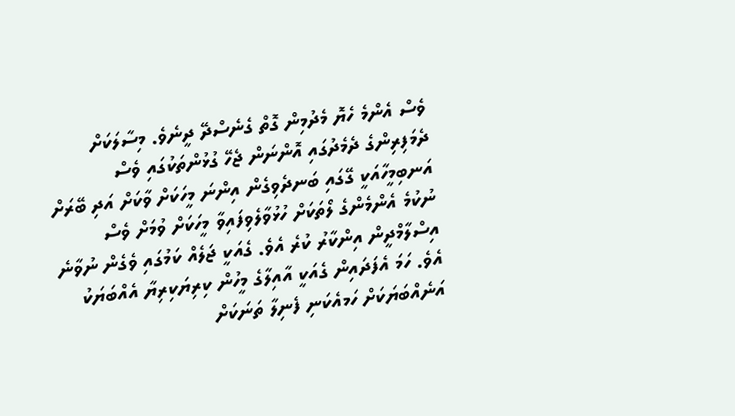ވެސް އެންމެ ހެޔޮ މެދުމިން ގޮތް ގެނެސްދޭ ދީނެވެ. މިސާލަކަށް ދެމަފިރިންގެ ދެމެދުގައި އޮންނަން ޖެހޭ ގުޅުންތަކުގައި ވެސް އަނބިމީހާއަކީ ގޭގައި ބަނދެވިގެން އިންނަ މީހަކަށް ވާކަށް އަދި ބޭރަށް ނުކުމެ އެންމެންގެ ލޯތަކަށް ހުޅުވާލެވިފައިވާ މީހަކަށް ވުމަށް ވެސް އިސްލާމްދީން އިންކާރު ކުރެ އެވެ. ގެއަކީ ޖަލެއް ކަމުގައި ވެގެން ނުވާނެ އެވެ. ހަމަ އެފަދައިން ގެއަކީ އާއިލާގެ މީހުން ކިރިޔަކިރިޔާ އެއްބަޔަކު އަނެއްބަޔަކަށް ހަމއެކަނި ފެނިލާ ތަނަކަށް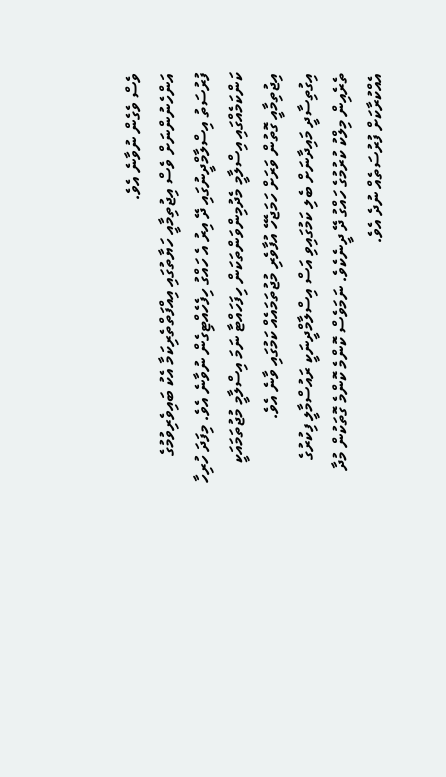ވެސް ވެގެން ނުވާނެ އެވެ.
އަންހެނުންނަށް ވެސް އިޖުތިމާއީ ހަޔާތުގައި އިއްފަތްތެރިކަމާ އެކު ބައިވެރިވުމުގެ ފުރުސަތު އިސްލާމްދީނުގައި ދޭ އިރު އެ ހައްގު ހިފެހެއްޓިގެން ނުވާނެ އެވެ. މިފަދަ ހުރިހާ ކަންކަމެއްގައި އިސްލާމީ މެދުމިންވަންތަކަން ހިފަހައްޓާ ނަމަ އިސްލާމީ މުޖުތަމައަކީ އިޖުތިމާއީ ގޮތުން ވަރަށް ހަމަޖެހޭ އުފާވެރި މުޖުތަމައެއް ކަމުގައި ވާނެ އެވެ.
އިގުތިސާދީ މައިދާނަށް ބެލި ކަމުގައިވި އަސް އިސްލާމްދީނަކީ ރައުސްމާލީ ފިކުރުގެ ތެރެއިން މިލްކު ކުރުމުގެ ހައްގު ދޭ ދީނެކެވެ. ނަމަވެސް ކޮންމެ ކޮންމެ ގޮތަކުން މުދާ އެއްކުރާކަށް ފުރުސަތެއް ނުދެ އެވެ.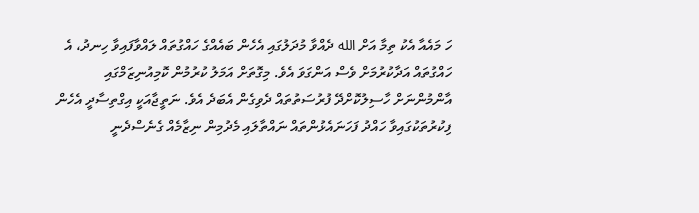ހަ މައެއާ އެކު ތިމާ އަށް الله ދެއްވާ މުދަލުގައި އެހެން ބައެއްގެ ހައްގުތައް ލައްވާފައިވާ ހިނދު، އެ ހައްގުތައް އަދާކުރުމަށް ވެސް އަންގަވަ އެވެ. މިގޮތަށް އަމަލު ކުރުމުން ކޮމިއުނިޒަމްގައި އާންމުންނަށް ހާސިލުކޮށްދޭ ފުރުސަތުތައް ދެވިގެން އެބަދެ އެވެ. ނަތީޖާއަކީ އިގްތިސާދީ އެހެން ފިކުރުތަކުގައިވާ ހައްދު ފަހަނައެޅުންތައް ނައްތާލައި މެދުމިން ނިޒާމެއް ގެނެސްދެނީ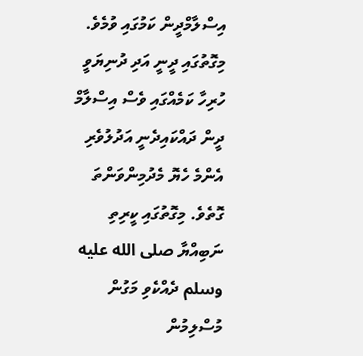އިސްލާމްދީން ކަމުގައި ވުމެވެ.
މިގޮތުގައި ދީނީ އަދި ދުނިޔަވީ ހުރިހާ ކަމެއްގައި ވެސް އިސްލާމް ދީން ދައްކައިދެނީ އަދުލުވެރި އެންމެ ހެޔޮ މެދުމިންވަންތަ ގޮތެވެ. މިގޮތުގައި ކީރިތި ނަބިއްޔާ صلى الله عليه وسلم ދެއްކެވި މަގުން މުސްލިމުން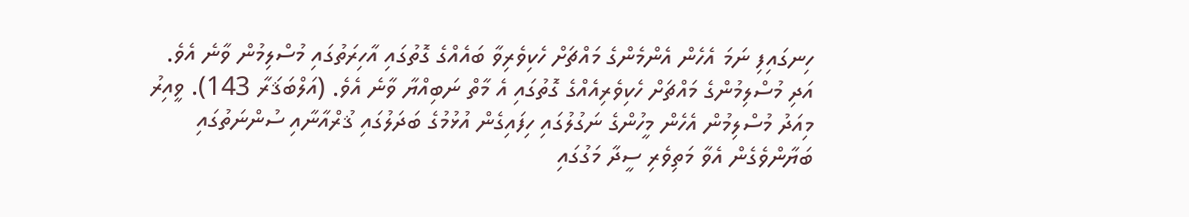ހިނގައިފި ނަމަ އެހެން އެންމެންގެ މައްޗަށް ހެކިވެރިވާ ބައެއްގެ ގޮތުގައި އާހިރަތުގައި މުސްލިމުން ވާނެ އެވެ. އަދި މުސްލިމުންގެ މައްޗަށް ހެކިވެރިއެއްގެ ގޮތުގައި އެ މާތް ނަބިއްޔާ ވާނެ އެވެ. (އަލްބަޤަރާ 143). ވީއިރު މިއަދު މުސްލިމުން އެހެން މީހުންގެ ނަގުލުގައި ހިފައިގެން އުޅުމުގެ ބަދަލުގައި ޤުރްއާނާއި ސުންނަތުގައި ބަޔާންވެގެން އެވާ މަތިވެރި ސީދާ މަގުގައި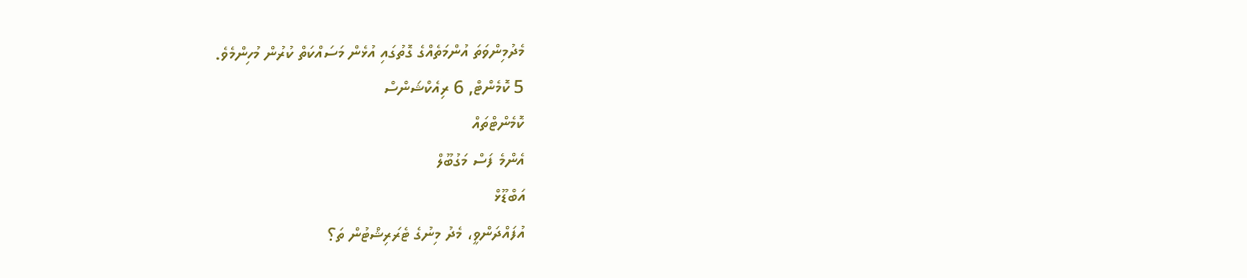މެދުމިންވަތަ އުންމަތެއްގެ ގޮތުގައި އުޅެން މަސައްކަތް ކުރުން މުހިންމެވެ.
5 ކޮމެންޓް, 6 ރިއެކްޝަންސް
ކޮމެންޓްތައް
އެންމެ ފަސް މަގުބޫލް
އަބްޑޫޅް
އުފައްދަންވީ، މެދު މިނުގެ ޓެރަރިޝްޓުން ތަ؟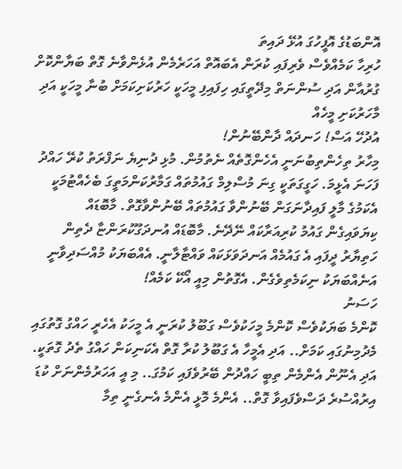އޮންބަޑުގެ އޮފީހުގަ އުޅޭ ދައިތަ
ހުރިހާ ކަމެއްވެސް ވެރިފައި ކުރަން އެބައޮތް އަހަރެމެން އުޅެންވާނެ ގޮތް ބަޔާންކޮށް ގުރުއާން އަދި ސުންނަތް މިދޭތީގައި ހިފައިފި މީހަކީ ހަރުކަށިކަމަށް ބުނާ މީހަކީ އަދި މާހަރުކަށި މީހެއް
އުދުހޭ އަސް! ހަނދައް ދާންބޭނުން!
މިހާރު ތިހެންތިބުނަނީ އެހެންގޮތެއް ނެތުމުން. މުޅި ދުނިޔެ ނަފްރަތު ކުރޭ ހައްދު ފަހަނަ އެޅީމަ. ހަގީގަތަކީ ގިނަ މުސްލިމް ގައުމުތައް ގަމާރުކަންމަތީގަ ބެހެއްޓުމަކީ އެކަމުގެ މާލީ ފައިދާނަގަން ބޭނުންވާ ގައުމުތައް ބޭނުންވާގޮތް. މާބޮޑައް ކިޔަވައިގެން ގައުމު ކުރިއަރާކައް ނޭދޭނެ. މާބޮޑައް އުނދަގޫކުރަންޏާ ދެތިން ހަތިޔާރު ދީފައި އެ ގައުމެއް އަނދަވަޅަކައް ވައްޓާލާނީ. އެއްބަޔަކު މުއްސަދިވާނީ އަނެއްބަޔަކު ނިކަމެތިވެގެން. އެގޮތުން މިއީ އޯކޭ ކަމެއް!
ހަސަނު
ކޮންމެ ބަޔަކުވެސް ކޮންމެ މީހަކުވެސް ގަބޫލު ކުރަނީ އެ މީހަކު އެހެރީ ހައްގު ގޮތުގައި މެދުމިނުގައި ކަމަށް.. އަދި އެމީހާ އެ ގަބޫލު ކުރާ ގޮތް އެކަނިކަން ހައްގު ތެދު ގޮތަކީ. އަދި އެނޫން އެންމެން ތިބީ ހައްދުން ބޭރުވެފައި ކަމުގަ.. މި އީ އަހަރުމެންނަށް ކުޑަ އިރުއްސުރެ ދަސްވެފައިވާ ގޮތް.. އެންމެ މޮޅީ އެންމެ އެނގެނީ ތިމާ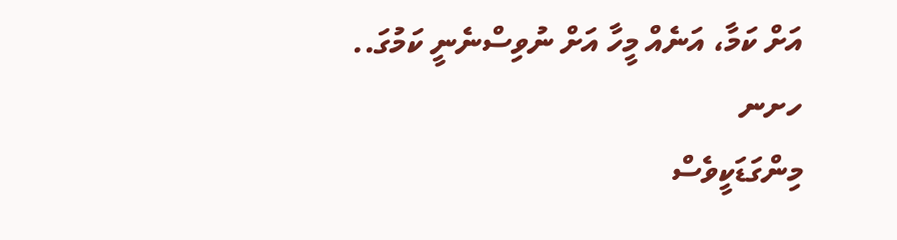އަށް ކަމާ، އަނެއް މީހާ އަށް ނުވިސްނެނީ ކަމުގަ..
ހށނ
މިންގަޑަކީވެސް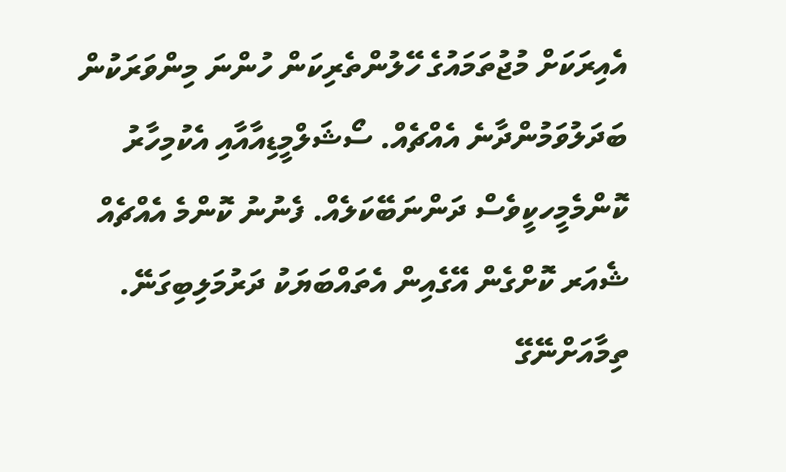އެއިރަކަށް މުޖުތަމައުގެ ހޭލުންތެރިކަން ހުންނަ މިންވަރަކުން ބަދަލުވަމުންދާނެ އެއްޗެއް. ސޯޝަލްމީޑިއާއާއި އެކުމިހާރު ކޮންމެމީހކީވެސް ދަންނަބޭކަލެއް. ފެނުނު ކޮންމެ އެއްޗެއް ޝެއަރ ކޮށްގެން އޭގެއިން އެތައްބަޔަކު ދަރުމަލިބިގަނޭ. ތިމާއަށްނޭގޭ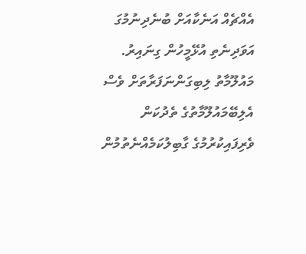އެއްޗެއް އަނެކާއަށް ބުނެދިނުމުގަ އަވަދިނެތި އުޅޭމީހުން ގިނައިރު. މައުލޫމާތު ލިބިގަންނަފަރާތަށް ވެސް އެލިބޭމައުލޫމާތުގެ ތެދުކަން ވެރިފައިކުރުމުގެ ގާބިލުކަމެއްނެތުމުން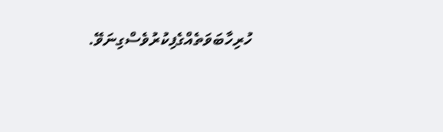ހުރިހާބަވަތެއްގެފިކުރުވެސްގިނަވޭ.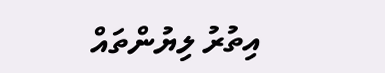އިތުރު ލިޔުންތައް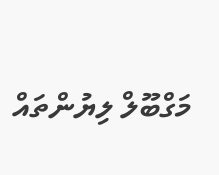މަގްބޫލް ލިޔުންތައް